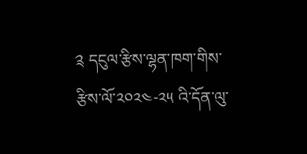༉ དངུལ་རྩིས་ལྷན་ཁག་གིས་ རྩིས་ལོ་༢༠༢༤-༢༥ འི་དོན་ལུ་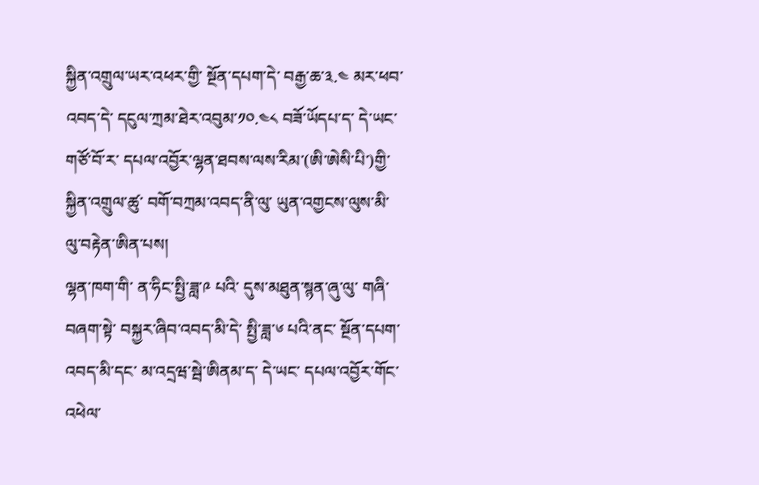སྐྱིན་འགྲུལ་ཡར་འཕར་གྱི་ སྔོན་དཔག་དེ་ བརྒྱ་ཆ་༣.༤ མར་ཕབ་འབད་དེ་ དངུལ་ཀྲམ་ཐེར་འབུམ་༡༠.༤༨ བཟོ་ཡོདཔ་ད་ དེ་ཡང་ གཙོ་བོ་ར་ དཔལ་འབྱོར་ལྷན་ཐབས་ལས་རིམ་(ཨི་ཨེསི་པི་)གྱི་ སྐྱིན་འགྲུལ་ཚུ་ བགོ་བཀྲམ་འབད་ནི་ལུ་ ཡུན་འགྱངས་ལུས་མི་ལུ་བརྟེན་ཨིན་པས།
ལྷན་ཁག་གི་ ན་ཧིང་སྤྱི་ཟླ་༩ པའི་ དུས་མཐུན་སྙན་ཞུ་ལུ་ གཞི་བཞག་སྟེ་ བསྐྱར་ཞིབ་འབད་མི་དེ་ སྤྱི་ཟླ་༦ པའི་ནང་ སྔོན་དཔག་འབད་མི་དང་ མ་འདྲཝ་སྦེ་ཨིནམ་ད་ དེ་ཡང་ དཔལ་འབྱོར་གོང་འཕེལ་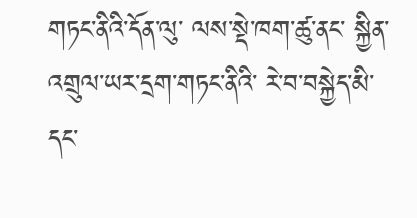གཏང་ནིའི་དོན་ལུ་ ལས་སྡེ་ཁག་ཚུ་ནང་ སྐྱིན་འགྲུལ་ཡར་དྲག་གཏང་ནིའི་ རེ་བ་བསྐྱེད་མི་དང་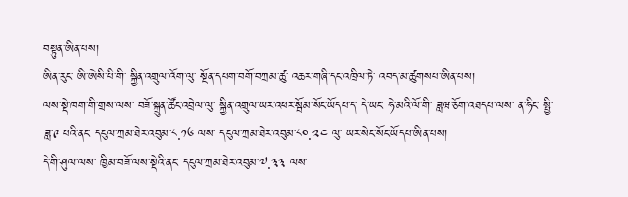བསྟུན་ཨིན་པས།
ཨིན་རུང་ ཨི་ཨེསི་པི་གི་ སྐྱིན་འགྲུལ་འོག་ལུ་ སྔོན་དཔག་བགོ་བཀྲམ་ཚུ་ འཆར་གཞི་དང་འཁྲིལ་ཏེ་ འབད་མ་ཚུགསཔ་ཨིན་པས།
ལས་སྡེ་ཁག་གི་གྲས་ལས་ བཟོ་སྐྲུན་ཚོང་འབྲེལ་ལུ་ སྐྱིན་འགྲུལ་ཡར་འཕར་སྦོམ་སོང་ཡོདཔ་ད་ དེ་ཡང་ ཧེ་མའི་ལོ་གི་ ཟླཝ་ཅོག་འཐདཔ་ལས་ ན་ཧིང་ སྤྱི་ཟླ་༩ པའི་ནང་ དངུལ་ཀྲམ་ཐེར་འབུམ་༨.༡༦ ལས་ དངུལ་ཀྲམ་ཐེར་འབུམ་༨༠.༢༤ ལུ་ ཡར་སེང་སོང་ཡོདཔ་ཨིན་པས།
དེ་གི་ཤུལ་ལས་ ཁྱིམ་བཟོ་ལས་སྡེའི་ནང་ དངུལ་ཀྲམ་ཐེར་འབུམ་༧.༣༣ ལས་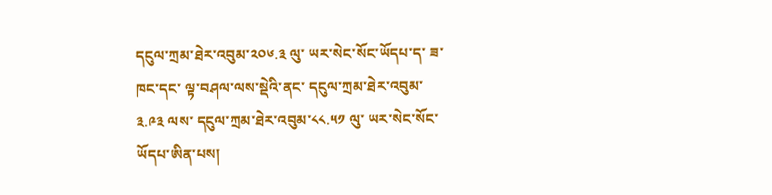དངུལ་ཀྲམ་ཐེར་འབུམ་༢༠༦.༣ ལུ་ ཡར་སེང་སོང་ཡོདཔ་ད་ ཟ་ཁང་དང་ ལྟ་བཤལ་ལས་སྡེའི་ནང་ དངུལ་ཀྲམ་ཐེར་འབུམ་༣.༩༣ ལས་ དངུལ་ཀྲམ་ཐེར་འབུམ་༨༨.༥༡ ལུ་ ཡར་སེང་སོང་ཡོདཔ་ཨིན་པས།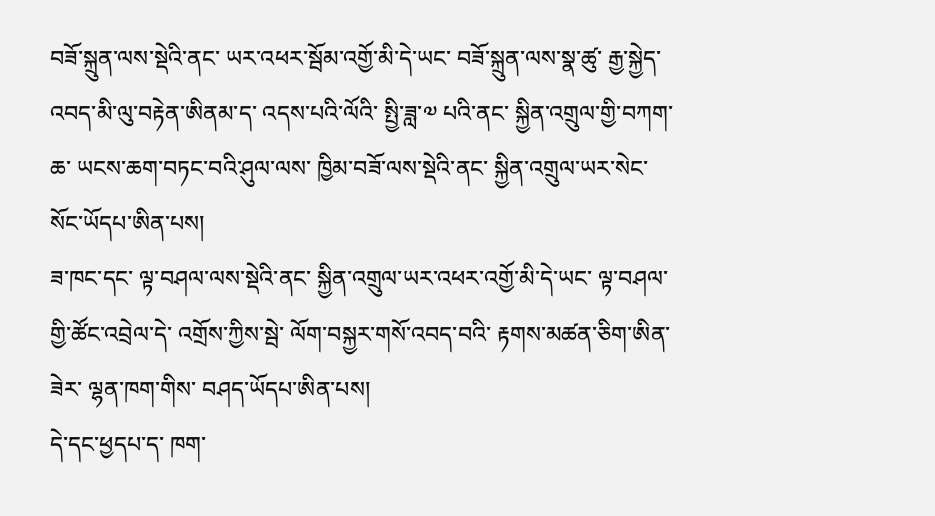བཟོ་སྐྲུན་ལས་སྡེའི་ནང་ ཡར་འཕར་སྦོམ་འགྱོ་མི་དེ་ཡང་ བཟོ་སྐྲུན་ལས་སྣ་ཚུ་ རྒྱ་སྐྱེད་འབད་མི་ལུ་བརྟེན་ཨིནམ་ད་ འདས་པའི་ལོའི་ སྤྱི་ཟླ་༧ པའི་ནང་ སྐྱིན་འགྲུལ་གྱི་བཀག་ཆ་ ཡངས་ཆག་བཏང་བའི་ཤུལ་ལས་ ཁྱིམ་བཟོ་ལས་སྡེའི་ནང་ སྐྱིན་འགྲུལ་ཡར་སེང་སོང་ཡོདཔ་ཨིན་པས།
ཟ་ཁང་དང་ ལྟ་བཤལ་ལས་སྡེའི་ནང་ སྐྱིན་འགྲུལ་ཡར་འཕར་འགྱོ་མི་དེ་ཡང་ ལྟ་བཤལ་གྱི་ཚོང་འབྲེལ་དེ་ འགྲོས་ཀྱིས་སྦེ་ ལོག་བསྐྱར་གསོ་འབད་བའི་ རྟགས་མཚན་ཅིག་ཨིན་ཟེར་ ལྷན་ཁག་གིས་ བཤད་ཡོདཔ་ཨིན་པས།
དེ་དང་ཕྱདཔ་ད་ ཁག་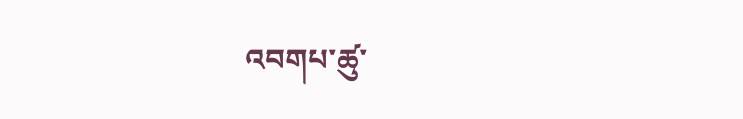འབགཔ་ཚུ་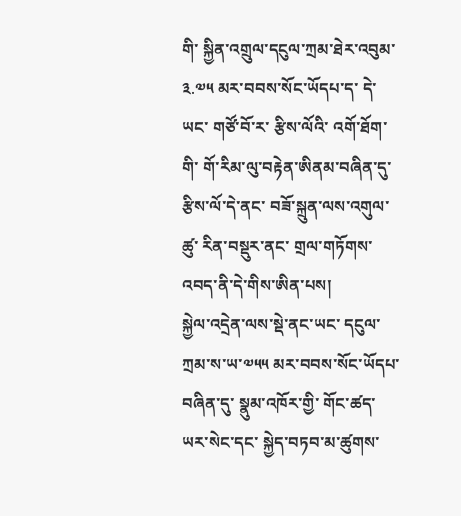གི་ སྐྱིན་འགྲུལ་དངུལ་ཀྲམ་ཐེར་འབུམ་༣.༧༥ མར་བབས་སོང་ཡོདཔ་ད་ དེ་ཡང་ གཙོ་བོ་ར་ རྩིས་ལོའི་ འགོ་ཐོག་གི་ གོ་རིམ་ལུ་བརྟེན་ཨིནམ་བཞིན་དུ་ རྩིས་ལོ་དེ་ནང་ བཟོ་སྐྲུན་ལས་འགུལ་ཚུ་ རིན་བསྡུར་ནང་ གྲལ་གཏོགས་འབད་ནི་དེ་གིས་ཨིན་པས།
སྐྱེལ་འདྲེན་ལས་སྡེ་ནང་ཡང་ དངུལ་ཀྲམ་ས་ཡ་༧༥༥ མར་བབས་སོང་ཡོདཔ་བཞིན་དུ་ སྣུམ་འཁོར་གྱི་ གོང་ཚད་ཡར་སེང་དང་ སྐྱེད་བཏབ་མ་ཚུགས་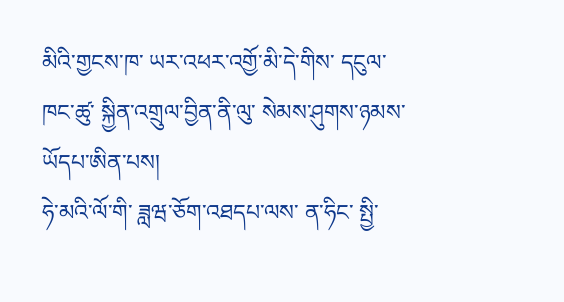མིའི་གྱངས་ཁ་ ཡར་འཕར་འགྱོ་མི་དེ་གིས་ དངུལ་ཁང་ཚུ་ སྐྱིན་འགྲུལ་བྱིན་ནི་ལུ་ སེམས་ཤུགས་ཉམས་ཡོདཔ་ཨིན་པས།
ཧེ་མའི་ལོ་གི་ ཟླཝ་ཅོག་འཐདཔ་ལས་ ན་ཧིང་ སྤྱི་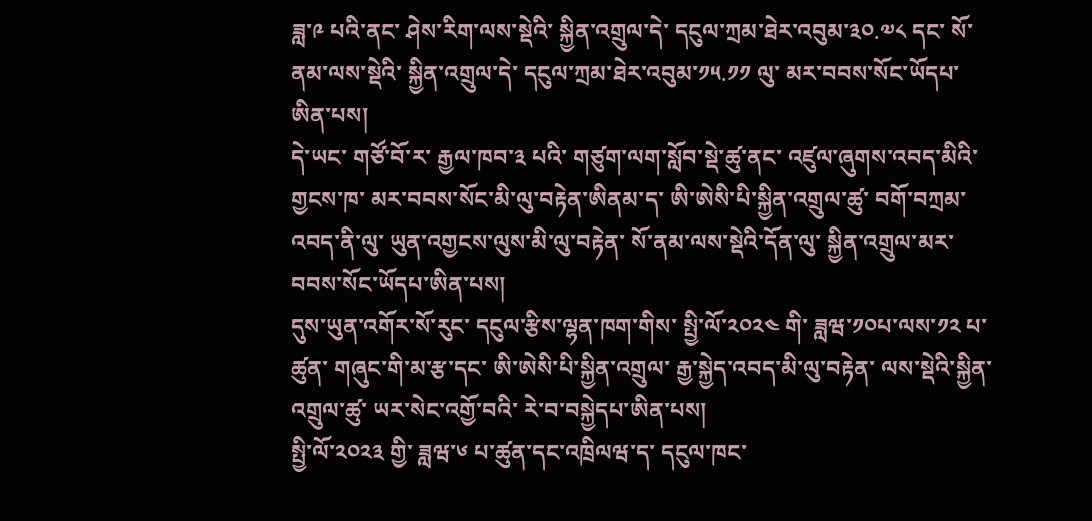ཟླ་༩ པའི་ནང་ ཤེས་རིག་ལས་སྡེའི་ སྐྱིན་འགྲུལ་དེ་ དངུལ་ཀྲམ་ཐེར་འབུམ་༣༠.༧༨ དང་ སོ་ནམ་ལས་སྡེའི་ སྐྱིན་འགྲུལ་དེ་ དངུལ་ཀྲམ་ཐེར་འབུམ་༡༥.༡༡ ལུ་ མར་བབས་སོང་ཡོདཔ་ཨིན་པས།
དེ་ཡང་ གཙོ་བོ་ར་ རྒྱལ་ཁབ་༣ པའི་ གཙུག་ལག་སློབ་སྡེ་ཚུ་ནང་ འཛུལ་ཞུགས་འབད་མིའི་གྱངས་ཁ་ མར་བབས་སོང་མི་ལུ་བརྟེན་ཨིནམ་ད་ ཨི་ཨེསི་པི་སྐྱིན་འགྲུལ་ཚུ་ བགོ་བཀྲམ་འབད་ནི་ལུ་ ཡུན་འགྱངས་ལུས་མི་ལུ་བརྟེན་ སོ་ནམ་ལས་སྡེའི་དོན་ལུ་ སྐྱིན་འགྲུལ་མར་བབས་སོང་ཡོདཔ་ཨིན་པས།
དུས་ཡུན་འགོར་སོ་རུང་ དངུལ་རྩིས་ལྷན་ཁག་གིས་ སྤྱི་ལོ་༢༠༢༤ གི་ ཟླཝ་༡༠པ་ལས་༡༢ པ་ཚུན་ གཞུང་གི་མ་རྩ་དང་ ཨི་ཨེསི་པི་སྐྱིན་འགྲུལ་ རྒྱ་སྐྱེད་འབད་མི་ལུ་བརྟེན་ ལས་སྡེའི་སྐྱིན་འགྲུལ་ཚུ་ ཡར་སེང་འགྱོ་བའི་ རེ་བ་བསྐྱེདཔ་ཨིན་པས།
སྤྱི་ལོ་༢༠༢༣ གྱི་ ཟླཝ་༦ པ་ཚུན་དང་འཁྲིལཝ་ད་ དངུལ་ཁང་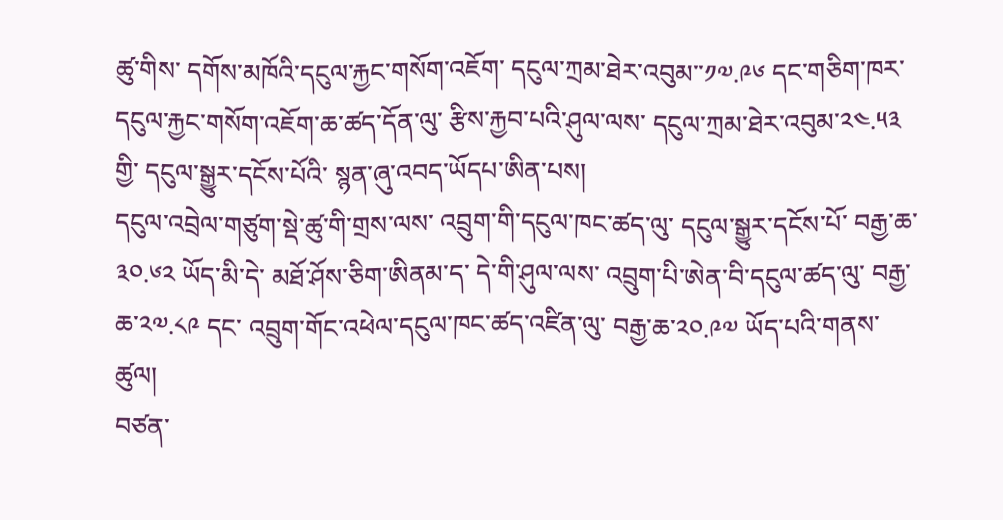ཚུ་གིས་ དགོས་མཁོའི་དངུལ་རྐྱང་གསོག་འཇོག་ དངུལ་ཀྲམ་ཐེར་འབུམ་་༡༧.༩༦ དང་གཅིག་ཁར་ དངུལ་རྐྱང་གསོག་འཇོག་ཆ་ཚད་དོན་ལུ་ རྩིས་རྐྱབ་པའི་ཤུལ་ལས་ དངུལ་ཀྲམ་ཐེར་འབུམ་༢༤.༥༣ གྱི་ དངུལ་སྒྱུར་དངོས་པོའི་ སྙན་ཞུ་འབད་ཡོདཔ་ཨིན་པས།
དངུལ་འབྲེལ་གཙུག་སྡེ་ཚུ་གི་གྲས་ལས་ འབྲུག་གི་དངུལ་ཁང་ཚད་ལུ་ དངུལ་སྒྱུར་དངོས་པོ་ བརྒྱ་ཆ་༣༠.༦༢ ཡོད་མི་དེ་ མཐོ་ཤོས་ཅིག་ཨིནམ་ད་ དེ་གི་ཤུལ་ལས་ འབྲུག་པི་ཨེན་བི་དངུལ་ཚད་ལུ་ བརྒྱ་ཆ་༢༧.༨༩ དང་ འབྲུག་གོང་འཕེལ་དངུལ་ཁང་ཚད་འཛིན་ལུ་ བརྒྱ་ཆ་༢༠.༩༧ ཡོད་པའི་གནས་ཚུལ།
བཙན་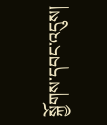སྐྱོགས་དབང་འདུས།